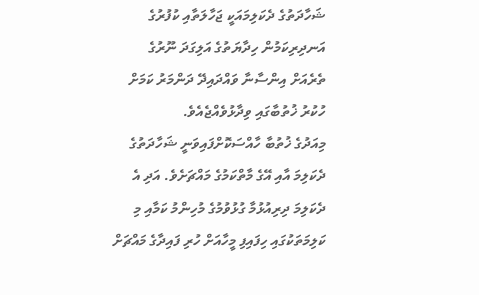ޝަހާދަތުގެ ދެކަލިމައަކީ ޖަހާލަތާއި ކުފުރުގެ އަނދިރިކަމުން ހިދާޔަތުގެ އަލިގަދަ ނޫރުގެ ތެރެއަށް އިންސާނާ ވައްދައިދޭ ދަންމަރު ކަމަށް ހުކުރު ޚުތުބާގައި ވިދާޅުވެއްޖެއެވެ.
މިއަދުގެ ޚުތުބާ ހާއްސަކޮށްފައިވަނީ ޝަހާދަތުގެ ދެކަލިމަ އާއި އޭގެ މާތްކަމުގެ މައްޗަށެވެ. އަދި އެ ދެކަލިމަ ދިރިއުޅުމާ ގުޅުވުމުގެ މުހިންމު ކަމާއި މި ކަލިމަތަކުގައި ހިފައިފި މީހާއަށް ހުރި ފައިދާގެ މައްޗަށް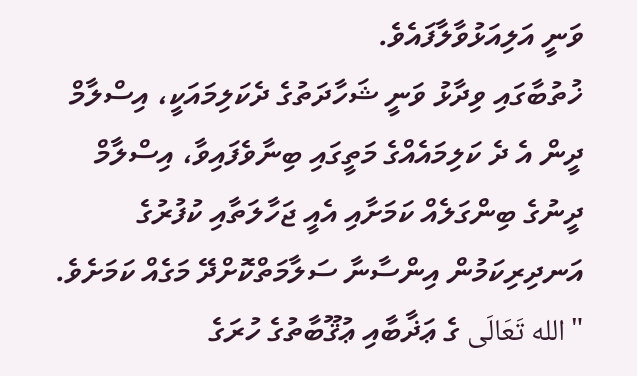ވަނީ އަލިއަޅުވާލާފައެވެ.
ޚުތުބާގައި ވިދާޅު ވަނީ ޝަހާދަތުގެ ދެކަލިމައަކީ، އިސްލާމް ދީން އެ ދެ ކަލިމައެއްގެ މަތީގައި ބިނާވެފައިވާ، އިސްލާމް ދީނުގެ ބިންގަލެއް ކަމަށާއި އެއީ ޖަހާލަތާއި ކުފުރުގެ އަނދިރިކަމުން އިންސާނާ ސަލާމަތްކޮށްދޭ މަގެއް ކަމަށެވެ.
"الله تَعَالَى ގެ ޢަޛާބާއި ޢުޤޫބާތުގެ ހުރަގެ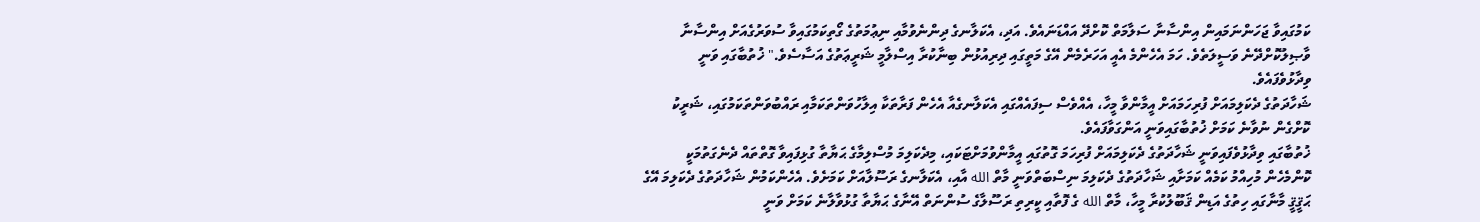ކަމުގައިވާ ޖަހަންނަމައިން އިންސާނާ ސަލާމަތް ކޮށްދޭ އައްޑަނައެވެ. އަދި، އެކަލާނގެ ދިންނެވުމާއި ނިޢުމަތުގެ ގޯތިކަމުގައިވާ ސުވަރުގެއަށް އިންސާނާ ވާޞިލުކޮށްދޭނެ ވަސީލަތެވެ. ހަމަ އެހެންމެ އެއީ އަހަރެމެން އޭގެ މަތީގައި ދިރިއުޅުން ބިނާކުރާ އިސްލާމީ ޝަރީޢަތުގެ އަސާސެވެ." ޚުތުބާގައި ވަނީ ވިދާޅުވެފައެވެ.
ޝަހާދަތުގެ ދެކަލިމައަށް ފުރިހަމައަށް އީމާންވާ މީހާ، އެއްވެސް ސިފައެއްގައި އެކަލާނގެއާ އެހެން ފަރާތަކާ އިލާހުވަންތަކަމާއި ރައްބުވަންތަކަމުގައި، ޝަރީކު ކޮށްގެން ނުވާނެ ކަމަށް ޚުތުބާގައިވަނީ އަންގަވާފައެވެ.
ޚުތުބާގައި ވިދާޅުވެފައިވަނީ ޝަހާދަތުގެ ދެކަލިމައަށް ފުރިހަމަ ގޮތުގައި އީމާންވުމަށްޓަކައި، މިދެކަލިމަ މުސްލިމާގެ ޙަޔާތާ ގުޅިފައިވާ ގޮތްތައް ދެނެގަތުމަކީ ކޮންމެހެން މުހިއްމު ކަމެއް ކަމަށާއި ޝަހާދަތުގެ ދެކަލިމަ ނިސްބަތްވަނީ މާތް الله އާއި، އެކަލާނގެ ރަސޫލާއަށް ކަމަށެވެ. އެހެންކަމުން ޝަހާދަތުގެ ދެކަލިމަ އޭގެ ޙަޤީޤީ މާނާގައި ހިތުގެ އަޑިން ޤަބޫލުކުރާ މީހާ، މާތް الله ގެ ފޮތާއި ކީރިތި ރަސޫލާގެ ސުންނަތް އޭނާގެ ޙަޔާތާ ގުޅުވާލާނެ ކަމަށް ވަނީ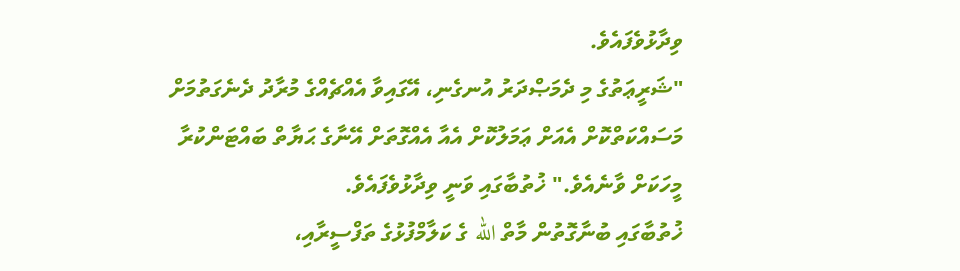ވިދާޅުވެފައެވެ.
"ޝަރީޢަތުގެ މި ދެމަޞްދަރު އުނގެނި، އޭގައިވާ އެއްޗެއްގެ މުރާދު ދެނެގަތުމަށް މަސައްކަތްކޮށް އެއަށް ޢަމަލުކޮށް އެއާ އެއްގޮތަށް އޭނާގެ ޙަޔާތް ބައްޓަންކުރާ މީހަކަށް ވާނެއެވެ." ޚުތުބާގައި ވަނީ ވިދާޅުވެފައެވެ.
ޚުތުބާގައި ބުނާގޮތުން މާތް الله ގެ ކަލާމްފުޅުގެ ތަފްސީރާއި،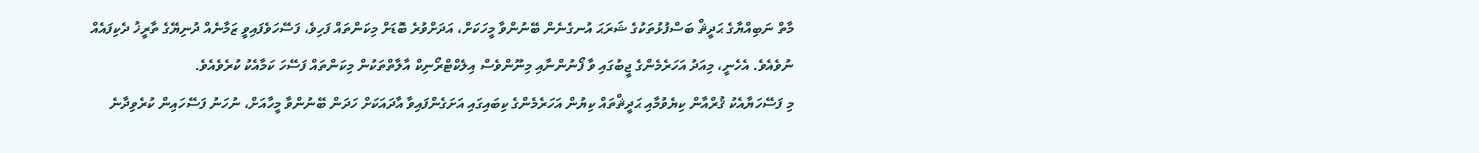މާތް ނަބިއްޔާގެ ޙަދީޘް ބަސްފުޅުތަކުގެ ޝަރަޙަ އުނގެނެން ބޭނުންވާ މީހަކަށް، އަދަށްވުރެ ބޮޑަށް މިކަންތައް ފަހިވެ، ފަސޭހަވެފައިވީ ޒަމާނެއް ދުނިޔޭގެ ތާރީޚު ދެކިފައެއް ނުވެއެވެ. އެހެނީ، މިއަދު އަހަރެމެންގެ ޖީބުގައި ވާ ފޯނުންނާއި މިނޫންވެސް އިލެކްޓްރޯނިކް އާލާތްތަކުން މިކަންތައް ފަސޭހަ ކަމާއެކު ކުރެވެއެވެ.
މި ފަސޭހަޔާއެކު ޤުރްއާން ކިޔެވުމާއި ޙަދީޘްތައް ކިޔުން އަހަރެމެންގެ ކިބައިގައި އަށަގެންފައިވާ އާދައަކަށް ހަދަން ބޭނުންވާ މީހާއަށް، ނުހަނު ފަސޭހައިން ކުރެވިދާނެ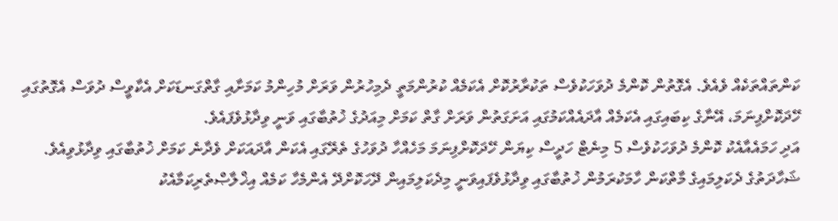ކަންތައްތަކެއް ވެއެވެ. އެގޮތުން ކޮންމެ ދުވަހަކުވެސް ތަކުރާރުކޮށް އެކަމެއް ކުރުންމަތީ ދެމިހުރުން ވަރަށް މުހިންމު ކަމަށާއި ގާތްގަނޑަކަށް އެކާވީސް ދުވަސް އެގޮތުގައި ހޭދަކޮށްފިނަމަ، އޭނާގެ ކިބައިގައި އެކަމެއް އާދައެއްކަމުގައި އަށަގަތުން ވަރަށް ގާތް ކަމަށް މިއަދުގެ ޚުތުބާގައި ވަނީ ވިދާޅުވެފައެވެ.
އަދި ހަމައެއާއެކު ކޮންމެ ދުވަހަކުވެސް 5 މިނެޓް ހަދީސް ކިޔަން ހޭދަކޮށްފިނަމަ މަހެއްހާ ދުވަހުގެ ތެރޭގައި އެކަން އާދައަކަށް ވެދާނެ ކަމަށް ޚުތުބާގައި ވިދާޅުވިއެވެ.
ޝަހާދަތުގެ ދެކަލިމައިގެ މާތްކަން ހާމަކުރަމުން ޚުތުބާގައި ވިދާޅުވެފައިވަނީ މިދެކަލިމައިން ދޭހަކޮށްދޭ އެންމެހާ ކަމެއް އިޚްލާޞްތެރިކަމާއެކު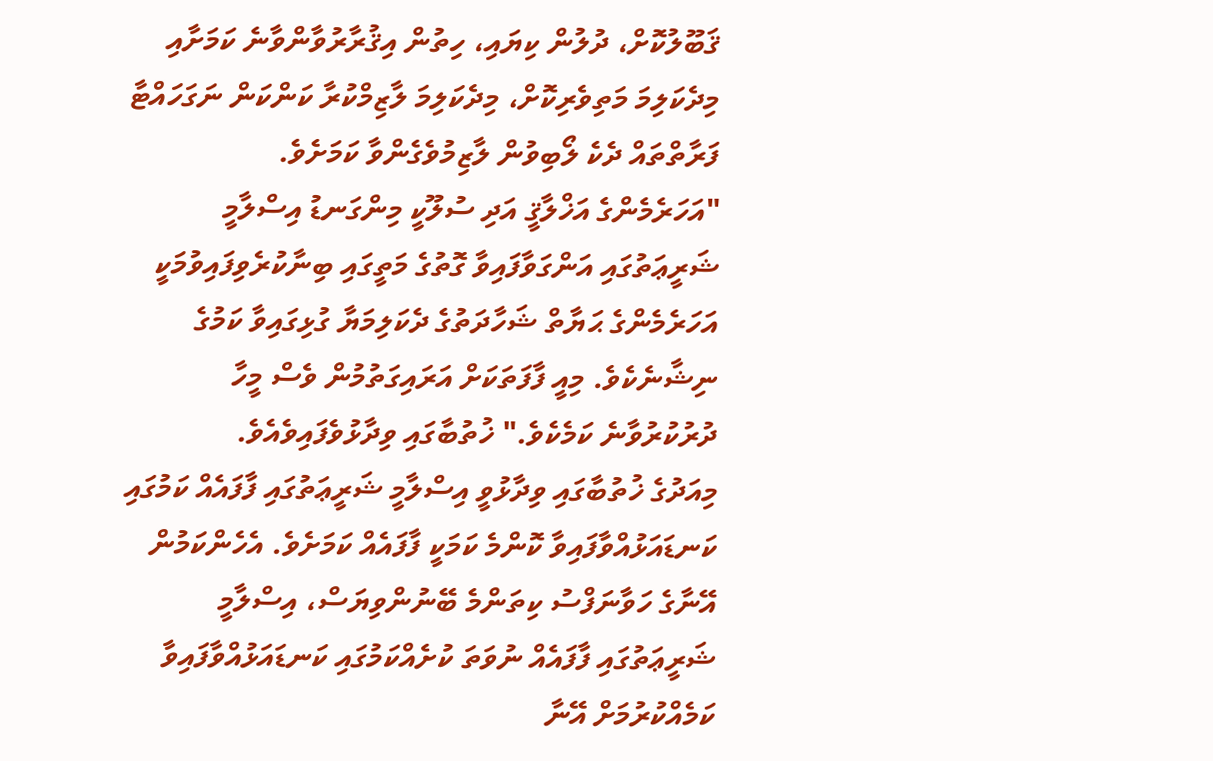ޤަބޫލުކޮށް، ދުލުން ކިޔައި، ހިތުން އިޤުރާރުވާންވާނެ ކަމަށާއި މިދެކަލިމަ މަތިވެރިކޮށް، މިދެކަލިމަ ލާޒިމްކުރާ ކަންކަން ނަގަހައްޓާ ފަރާތްތައް ދެކެ ލޯބިވުން ލާޒިމުވެގެންވާ ކަމަށެވެ.
"އަހަރެމެންގެ އަޚްލާޤީ އަދި ސުލޫކީ މިންގަނޑު އިސްލާމީ ޝަރީޢަތުގައި އަންގަވާފައިވާ ގޮތުގެ މަތީގައި ބިނާކުރެވިފައިވުމަކީ އަހަރެމެންގެ ޙަޔާތް ޝަހާދަތުގެ ދެކަލިމަޔާ ގުޅިގައިވާ ކަމުގެ ނިޝާނެކެވެ. މިއީ ފާފަތަކަށް އަރައިގަތުމުން ވެސް މީހާ ދުރުކުރުވާނެ ކަމެކެވެ." ޚުތުބާގައި ވިދާޅުވެފައިވެއެވެ.
މިއަދުގެ ޚުތުބާގައި ވިދާޅުވީ އިސްލާމީ ޝަރީޢަތުގައި ފާފައެއް ކަމުގައި ކަނޑައަޅުއްވާފައިވާ ކޮންމެ ކަމަކީ ފާފައެއް ކަމަށެވެ. އެހެންކަމުން އޭނާގެ ހަވާނަފްސު ކިތަންމެ ބޭނުންވިޔަސް، އިސްލާމީ ޝަރީޢަތުގައި ފާފައެއް ނުވަތަ ކުށެއްކަމުގައި ކަނޑައަޅުއްވާފައިވާ ކަމެއްކުރުމަށް އޭނާ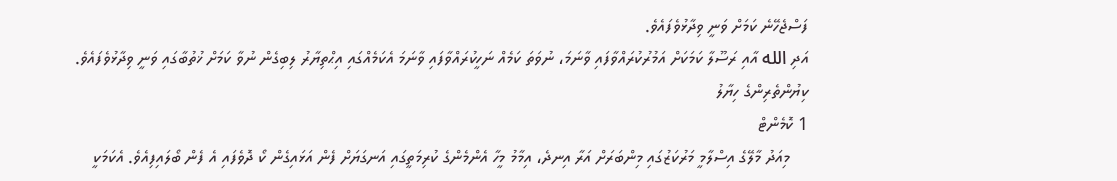ފަސްޖެހޭނެ ކަމަށް ވަނީ ވިދާޅުވެފައެވެ.
އަދި الله އާއި ރަސޫލާ ކަމަކަށް އަމުރުކުރައްވާފައި ވާނަމަ، ނުވަތަ ކަމެއް ނަހީކުރައްވާފައި ވާނަމަ އެކަމެއްގައި އިޙްތިޔާރު ލިބިގެން ނުވާ ކަމަށް ޚުތުބާގައި ވަނީ ވިދާޅުވެފައެވެ.
ކިޔުންތެރިންގެ ހިޔާލު
1 ކޮމެންޓް
    މިއަދު މާލޭގެ އިސްލާމީ މަރުކަޒުގައި މިންބަރަށް އަރާ އިނދެ، އިމާމު މީހާ އެންމެންގެ ކުރިމަތީގައި އަނގަޔަށް ފެން އަޅައިގެން ކޯ ދޮވެފައި އެ ފެން ބޯލައިފިއެވެ. އެކަމަކީ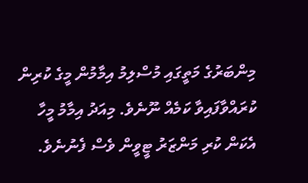މިންބަރުގެ މަތީގައި މުސްލިމު އިމާމުން މީގެ ކުރިން ކުރައްވާފައިވާ ކަމެއް ނޫނެވެ. މިއަދު އިމާމު މީހާ އެކަން ކުރި މަންޒަރު ޓީވީން ވެސް ފެނުނެވެ.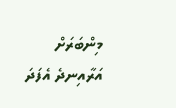މިންބަރަށް އަރާއިނދެ އެފަދަ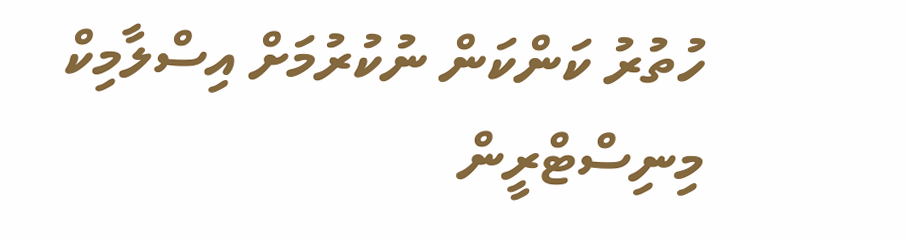ހުތުރު ކަންކަން ނުކުރުމަށް އިސްލާމިކް މިނިސްޓްރީން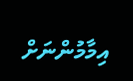އިމާމުންނަށް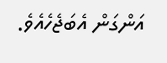އަންގަން އެބަޖެހެއެވެ.